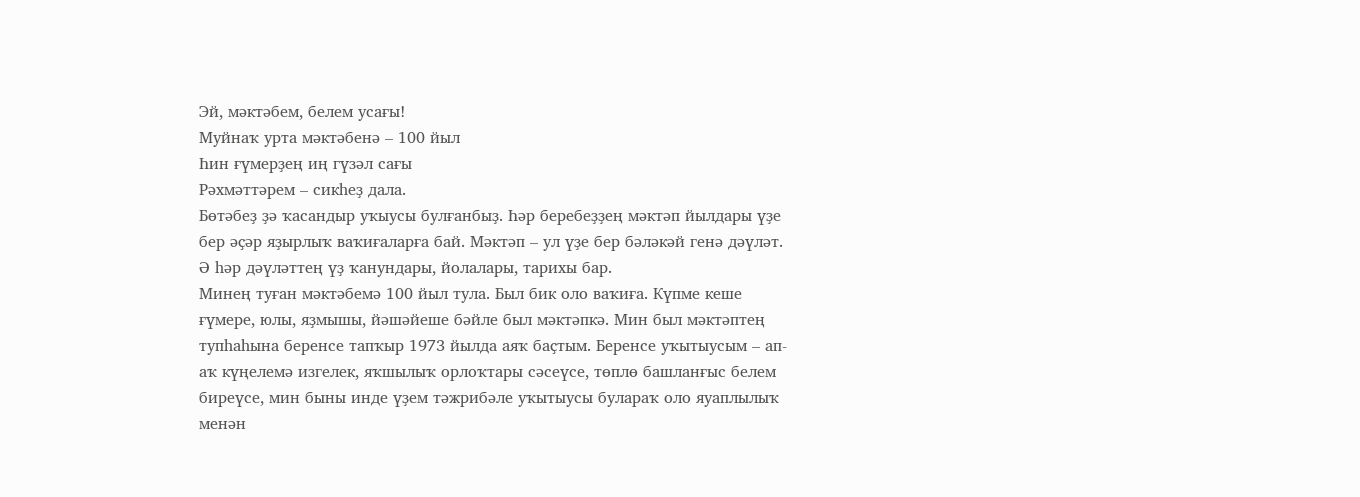Эй, мәктәбем, белем усағы!
Муйнаҡ урта мәктәбенә – 100 йыл
Һин ғүмерҙең иң гүзәл сағы
Рәхмәттәрем – сикһеҙ дала.
Бөтәбеҙ ҙә ҡасандыр уҡыусы булғанбыҙ. Һәр беребеҙҙең мәктәп йылдары үҙе бер әҫәр яҙырлыҡ ваҡиғаларға бай. Мәктәп – ул үҙе бер бәләкәй генә дәүләт. Ә һәр дәүләттең үҙ ҡанундары, йолалары, тарихы бар.
Минең туған мәктәбемә 100 йыл тула. Был бик оло ваҡиға. Күпме кеше ғүмере, юлы, яҙмышы, йәшәйеше бәйле был мәктәпкә. Мин был мәктәптең тупһаһына беренсе тапҡыр 1973 йылда аяҡ баҫтым. Беренсе уҡытыусым – ап-аҡ күңелемә изгелек, яҡшылыҡ орлоҡтары сәсеүсе, төплө башланғыс белем биреүсе, мин быны инде үҙем тәжрибәле уҡытыусы булараҡ оло яуаплылыҡ менән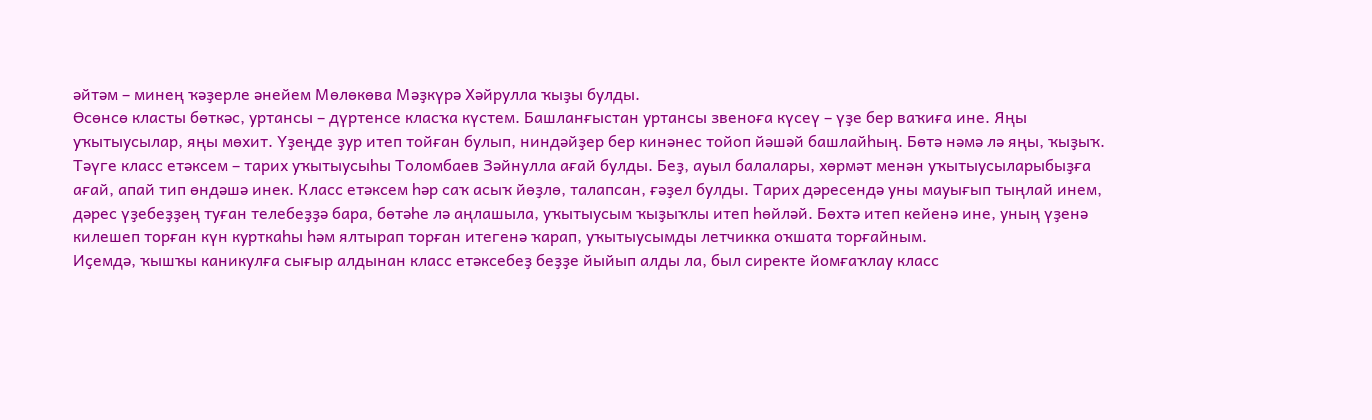әйтәм – минең ҡәҙерле әнейем Мөлөкөва Мәҙкүрә Хәйрулла ҡыҙы булды.
Өсөнсө класты бөткәс, уртансы – дүртенсе класҡа күстем. Башланғыстан уртансы звеноға күсеү – үҙе бер ваҡиға ине. Яңы уҡытыусылар, яңы мөхит. Үҙеңде ҙур итеп тойған булып, ниндәйҙер бер кинәнес тойоп йәшәй башлайһың. Бөтә нәмә лә яңы, ҡыҙыҡ.
Тәүге класс етәксем – тарих уҡытыусыһы Толомбаев Зәйнулла ағай булды. Беҙ, ауыл балалары, хөрмәт менән уҡытыусыларыбыҙға ағай, апай тип өндәшә инек. Класс етәксем һәр саҡ асыҡ йөҙлө, талапсан, ғәҙел булды. Тарих дәресендә уны мауығып тыңлай инем, дәрес үҙебеҙҙең туған телебеҙҙә бара, бөтәһе лә аңлашыла, уҡытыусым ҡыҙыҡлы итеп һөйләй. Бөхтә итеп кейенә ине, уның үҙенә килешеп торған күн курткаһы һәм ялтырап торған итегенә ҡарап, уҡытыусымды летчикка оҡшата торғайным.
Иҫемдә, ҡышҡы каникулға сығыр алдынан класс етәксебеҙ беҙҙе йыйып алды ла, был сиректе йомғаҡлау класс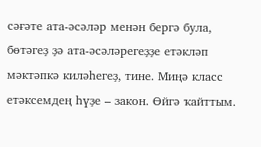сәғәте ата-әсәләр менән бергә була, бөтәгеҙ ҙә ата-әсәләрегеҙҙе етәкләп мәктәпкә киләһегеҙ, тине. Миңә класс етәксемдең һүҙе – закон. Өйгә ҡайттым.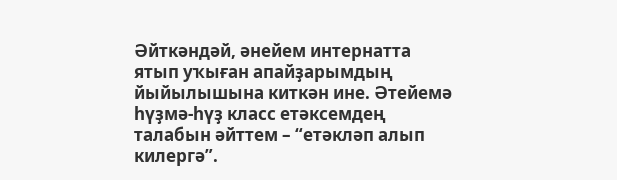Әйткәндәй, әнейем интернатта ятып уҡыған апайҙарымдың йыйылышына киткән ине. Әтейемә һүҙмә-һүҙ класс етәксемдең талабын әйттем – “етәкләп алып килергә”.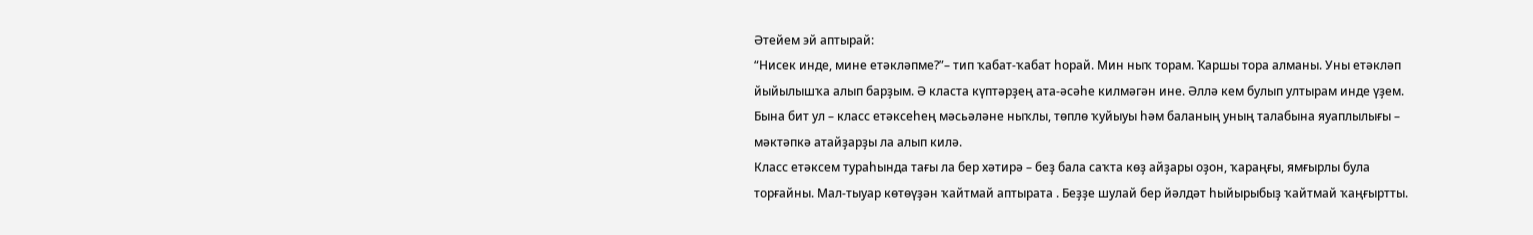Әтейем эй аптырай:
“Нисек инде, мине етәкләпме?”– тип ҡабат-ҡабат һорай. Мин ныҡ торам. Ҡаршы тора алманы. Уны етәкләп йыйылышҡа алып барҙым. Ә класта күптәрҙең ата-әсәһе килмәгән ине. Әллә кем булып ултырам инде үҙем. Бына бит ул – класс етәксеһең мәсьәләне ныҡлы, төплө ҡуйыуы һәм баланың уның талабына яуаплылығы – мәктәпкә атайҙарҙы ла алып килә.
Класс етәксем тураһында тағы ла бер хәтирә – беҙ бала саҡта көҙ айҙары оҙон, ҡараңғы, ямғырлы була торғайны. Мал-тыуар көтөүҙән ҡайтмай аптырата . Беҙҙе шулай бер йәлдәт һыйырыбыҙ ҡайтмай ҡаңғыртты.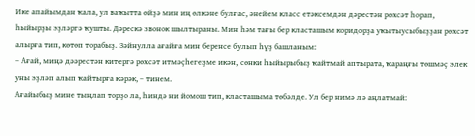Ике апайымдан ҡала, ул ваҡытта өйҙә мин иң өлкәне булғас, әнейем класс етәксемдән дәрестән рөхсәт һорап, һыйырҙы эҙләргә ҡушты. Дәрескә звонок шылтыраны. Мин һәм тағы бер класташым коридорҙа уҡытыусыбыҙҙан рөхсәт алырға тип, көтөп торабыҙ. Зәйнулла ағайға мин беренсе булып һүҙ башланым:
– Ағай, миңә дәәрестән китергә рөхсәт итмәҫһегеҙме икән, сөнки һыйырыбыҙ ҡайтмай аптырата, ҡараңғы төшмәҫ элек уны эҙләп алып ҡайтырға кәрәк, – тинем.
Ағайыбыҙ мине тыңлап торҙо ла, һиндә ни йомош тип, класташыма төбәлде. Ул бер нимә лә аңлатмай: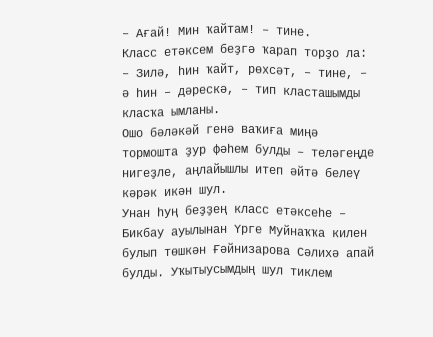– Ағай! Мин ҡайтам! – тине.
Класс етәксем беҙгә ҡарап торҙо ла:
– Зилә, һин ҡайт, рөхсәт, – тине, – ә һин – дәрескә, – тип класташымды класҡа ымланы.
Ошо бәләкәй генә ваҡиға миңә тормошта ҙур фәһем булды – теләгеңде нигеҙле, аңлайышлы итеп әйтә белеү кәрәк икән шул.
Унан һуң беҙҙең класс етәксеһе – Бикбау ауылынан Үрге Муйнаҡҡа килен булып төшкән Ғәйнизарова Сәлихә апай булды. Уҡытыусымдың шул тиклем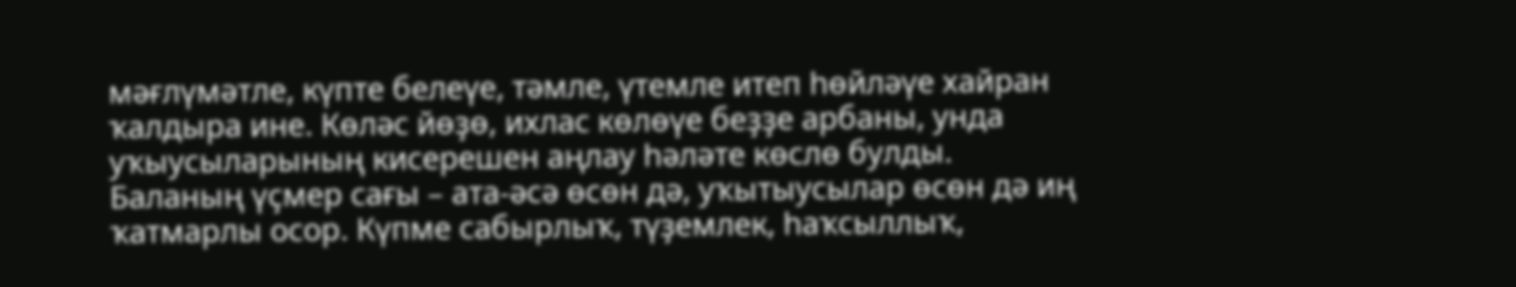мәғлүмәтле, күпте белеүе, тәмле, үтемле итеп һөйләүе хайран ҡалдыра ине. Көләс йөҙө, ихлас көлөүе беҙҙе арбаны, унда уҡыусыларының кисерешен аңлау һәләте көслө булды.
Баланың үҫмер сағы – ата-әсә өсөн дә, уҡытыусылар өсөн дә иң ҡатмарлы осор. Күпме сабырлыҡ, түҙемлек, һаҡсыллыҡ,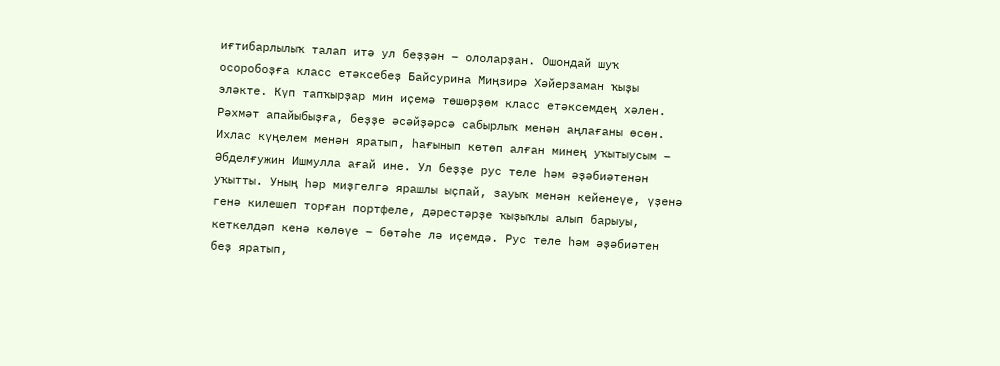иғтибарлылыҡ талап итә ул беҙҙән – ололарҙан. Ошондай шуҡ осоробоҙға класс етәксебеҙ Байсурина Миңзирә Хәйерзаман ҡыҙы эләкте. Күп тапҡырҙар мин иҫемә төшөрҙөм класс етәксемдең хәлен. Рәхмәт апайыбыҙға, беҙҙе әсәйҙәрсә сабырлыҡ менән аңлағаны өсөн.
Ихлас күңелем менән яратып, һағынып көтөп алған минең уҡытыусым – Әбделғужин Ишмулла ағай ине. Ул беҙҙе рус теле һәм әҙәбиәтенән уҡытты. Уның һәр миҙгелгә ярашлы ыҫпай, зауыҡ менән кейенеүе, үҙенә генә килешеп торған портфеле, дәрестәрҙе ҡыҙыҡлы алып барыуы, кеткелдәп кенә көлөүе – бөтәһе лә иҫемдә. Рус теле һәм әҙәбиәтен беҙ яратып,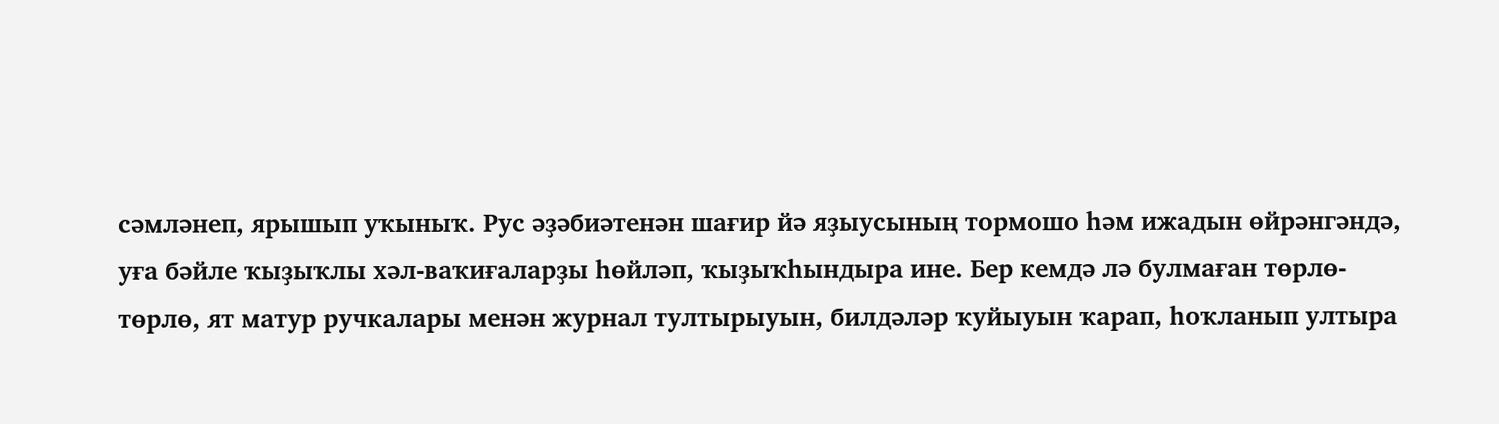сәмләнеп, ярышып уҡыныҡ. Рус әҙәбиәтенән шағир йә яҙыусының тормошо һәм ижадын өйрәнгәндә, уға бәйле ҡыҙыҡлы хәл-ваҡиғаларҙы һөйләп, ҡыҙыҡһындыра ине. Бер кемдә лә булмаған төрлө-төрлө, ят матур ручкалары менән журнал тултырыуын, билдәләр ҡуйыуын ҡарап, һоҡланып ултыра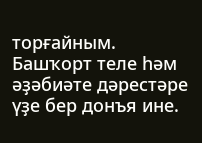торғайным.
Башҡорт теле һәм әҙәбиәте дәрестәре үҙе бер донъя ине.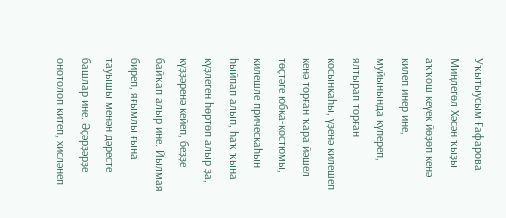Уҡытыусым Ғафарова Миңлегөл Хәсән ҡыҙы аҡҡош кеүек йөҙөп кенә килеп инер ине, муйынында күпереп, ялтырап торған косынкаһы, үҙенә килешеп кенә торған ҡара йәшел төҫтәге юбка-костюмы, килешле прическаһын һыйпап алып, һаҡ ҡына күҙлеген һөртөп алыр ҙа, күҙҙәренә кейеп, беҙҙе байҡап алыр ине. Йылмая биреп, яғымлы ғына тауышы менән дәресте башлар ине. Әҫәрҙәрҙе онотолоп китеп, хисләнеп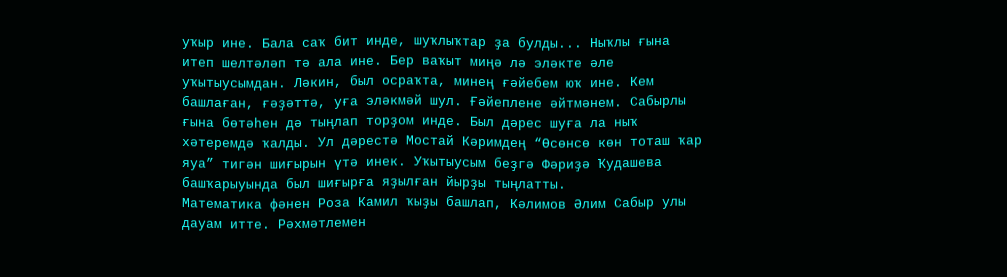уҡыр ине. Бала саҡ бит инде, шуҡлыҡтар ҙа булды... Ныҡлы ғына итеп шелтәләп тә ала ине. Бер ваҡыт миңә лә эләкте әле уҡытыусымдан. Ләкин, был осраҡта, минең ғәйебем юҡ ине. Кем башлаған, ғәҙәттә, уға эләкмәй шул. Ғәйеплене әйтмәнем. Сабырлы ғына бөтәһен дә тыңлап торҙом инде. Был дәрес шуға ла ныҡ хәтеремдә ҡалды. Ул дәрестә Мостай Кәримдең “Өсөнсө көн тоташ ҡар яуа” тигән шиғырын үтә инек. Уҡытыусым беҙгә Фәриҙә Ҡудашева башҡарыуында был шиғырға яҙылған йырҙы тыңлатты.
Математика фәнен Роза Камил ҡыҙы башлап, Кәлимов Әлим Сабыр улы дауам итте. Рәхмәтлемен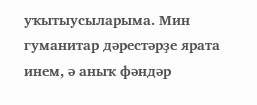уҡытыусыларыма. Мин гуманитар дәрестәрҙе ярата инем, ә аныҡ фәндәр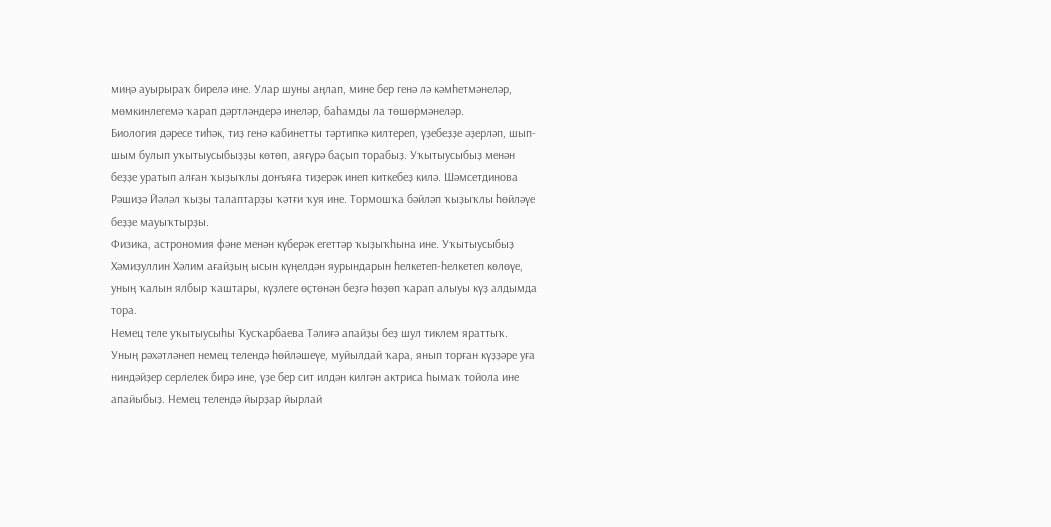миңә ауырыраҡ бирелә ине. Улар шуны аңлап, мине бер генә лә кәмһетмәнеләр, мөмкинлегемә ҡарап дәртләндерә инеләр, баһамды ла төшөрмәнеләр.
Биология дәресе тиһәк, тиҙ генә кабинетты тәртипкә килтереп, үҙебеҙҙе әҙерләп, шып-шым булып уҡытыусыбыҙҙы көтөп, аяғүрә баҫып торабыҙ. Уҡытыусыбыҙ менән беҙҙе уратып алған ҡыҙыҡлы донъяға тиҙерәк инеп киткебеҙ килә. Шәмсетдинова Рәшиҙә Йәләл ҡыҙы талаптарҙы ҡәтғи ҡуя ине. Тормошҡа бәйләп ҡыҙыҡлы һөйләүе беҙҙе мауыҡтырҙы.
Физика, астрономия фәне менән күберәк егеттәр ҡыҙыҡһына ине. Уҡытыусыбыҙ Хәмиҙуллин Хәлим ағайҙың ысын күңелдән яурындарын һелкетеп-һелкетеп көлөүе, уның ҡалын ялбыр ҡаштары, күҙлеге өҫтөнән беҙгә һөҙөп ҡарап алыуы күҙ алдымда тора.
Немец теле уҡытыусыһы Ҡусҡарбаева Тәлиғә апайҙы беҙ шул тиклем яраттыҡ. Уның рәхәтләнеп немец телендә һөйләшеүе, муйылдай ҡара, янып торған күҙҙәре уға ниндәйҙер серлелек бирә ине, үҙе бер сит илдән килгән актриса һымаҡ тойола ине апайыбыҙ. Немец телендә йырҙар йырлай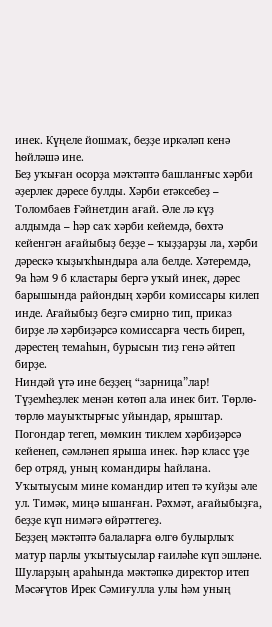инек. Күңеле йошмаҡ, беҙҙе иркәләп кенә һөйләшә ине.
Беҙ уҡыған осорҙа мәҡтәптә башланғыс хәрби әҙерлек дәресе булды. Хәрби етәксебеҙ – Толомбаев Ғәйнетдин ағай. Әле лә күҙ алдымда – һәр саҡ хәрби кейемдә, бөхтә кейенгән ағайыбыҙ беҙҙе – ҡыҙҙарҙы ла, хәрби дәрескә ҡыҙыҡһындыра ала белде. Хәтеремдә, 9а һәм 9 б кластары бергә уҡый инек, дәрес барышында райондың хәрби комиссары килеп инде. Ағайыбыҙ беҙгә смирно тип, приказ бирҙе лә хәрбиҙәрсә комиссарға честь биреп, дәрестең темаһын, бурысын тиҙ генә әйтеп бирҙе.
Ниндәй үтә ине беҙҙең “зарница”лар! Түҙемһеҙлек менән көтөп ала инек бит. Төрлө-төрлө мауыҡтырғыс уйындар, ярыштар. Погондар тегеп, мөмкин тиклем хәрбиҙәрсә кейенеп, сәмләнеп ярыша инек. Һәр класс үҙе бер отряд, уның командиры һайлана. Уҡытыусым мине командир итеп тә ҡуйҙы әле ул. Тимәк, миңә ышанған. Рәхмәт, ағайыбыҙға, беҙҙе күп нимәгә өйрәттегеҙ.
Беҙҙең мәктәптә балаларға өлгө булырлыҡ матур парлы уҡытыусылар ғаиләһе күп эшләне. Шуларҙың араһында мәктәпкә директор итеп Мәсәғүтов Ирек Сәмиғулла улы һәм уның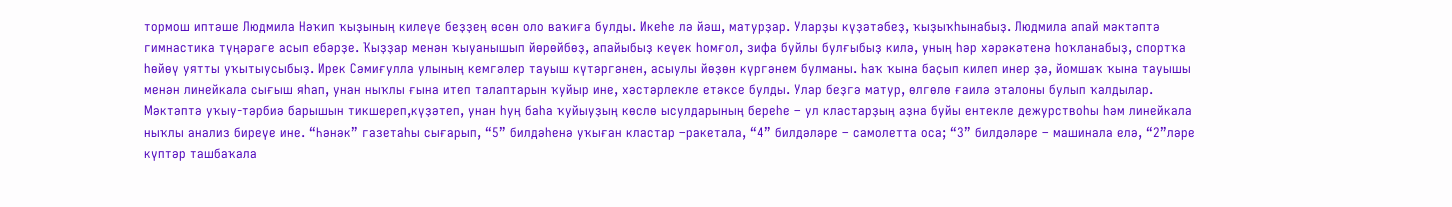тормош иптәше Людмила Нәҡип ҡыҙының килеүе беҙҙең өсөн оло ваҡиға булды. Икеһе лә йәш, матурҙар. Уларҙы күҙәтәбеҙ, ҡыҙыҡһынабыҙ. Людмила апай мәктәптә гимнастика түңәрәге асып ебәрҙе. Ҡыҙҙар менән ҡыуанышып йөрөйбөҙ, апайыбыҙ кеүек һомғол, зифа буйлы булғыбыҙ килә, уның һәр хәрәкәтенә һоҡланабыҙ, спортҡа һөйөү уятты уҡытыусыбыҙ. Ирек Сәмиғулла улының кемгәлер тауыш күтәргәнен, асыулы йөҙөн күргәнем булманы. Һаҡ ҡына баҫып килеп инер ҙә, йомшаҡ ҡына тауышы менән линейкала сығыш яһап, унан ныҡлы ғына итеп талаптарын ҡуйыр ине, хәстәрлекле етәксе булды. Улар беҙгә матур, өлгөлө ғаилә эталоны булып ҡалдылар.
Мәктәптә уҡыу-тәрбиә барышын тикшереп,күҙәтеп, унан һуң баһа ҡуйыуҙың көслө ысулдарының береһе – ул кластарҙың аҙна буйы ентекле дежурствоһы һәм линейкала ныҡлы анализ биреүе ине. “Һәнәк” газетаһы сығарып, “5” билдәһенә уҡыған кластар –ракетала, “4” билдәләре – самолетта оса; “3” билдәләре – машинала елә, “2”ләре күптәр ташбаҡала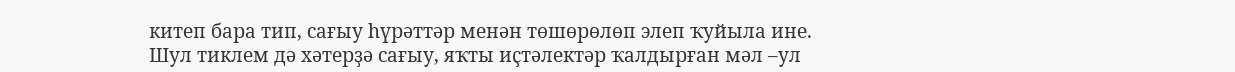китеп бара тип, сағыу һүрәттәр менән төшөрөлөп элеп ҡуйыла ине.
Шул тиклем дә хәтерҙә сағыу, яҡты иҫтәлектәр ҡалдырған мәл –ул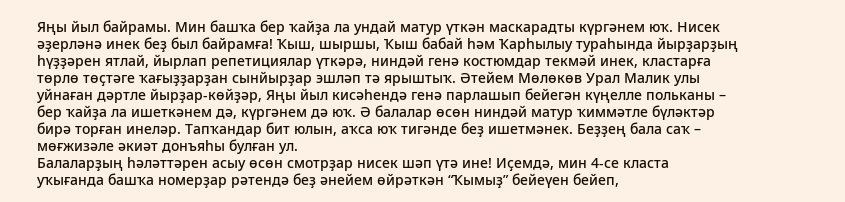Яңы йыл байрамы. Мин башҡа бер ҡайҙа ла ундай матур үткән маскарадты күргәнем юҡ. Нисек әҙерләнә инек беҙ был байрамға! Ҡыш, шыршы, Ҡыш бабай һәм Ҡарһылыу тураһында йырҙарҙың һүҙҙәрен ятлай, йырлап репетициялар үткәрә, ниндәй генә костюмдар текмәй инек, кластарға төрлө төҫтәге ҡағыҙҙарҙан сынйырҙар эшләп тә ярыштыҡ. Әтейем Мөлөкөв Урал Малик улы уйнаған дәртле йырҙар-көйҙәр, Яңы йыл кисәһендә генә парлашып бейегән күңелле польканы – бер ҡайҙа ла ишеткәнем дә, күргәнем дә юҡ. Ә балалар өсөн ниндәй матур ҡиммәтле бүләктәр бирә торған инеләр. Тапҡандар бит юлын, аҡса юҡ тигәнде беҙ ишетмәнек. Беҙҙең бала саҡ – мөғжизәле әкиәт донъяһы булған ул.
Балаларҙың һәләттәрен асыу өсөн смотрҙар нисек шәп үтә ине! Иҫемдә, мин 4-се класта уҡығанда башҡа номерҙар рәтендә беҙ әнейем өйрәткән “Ҡымыҙ” бейеүен бейеп,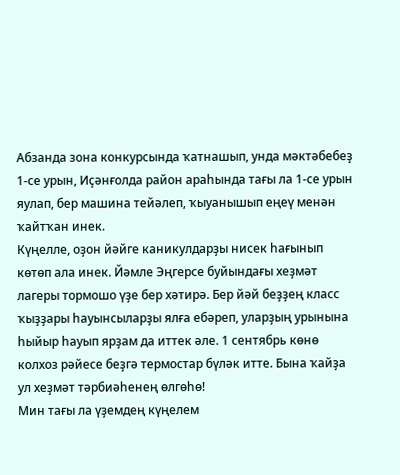Абзанда зона конкурсында ҡатнашып, унда мәктәбебеҙ 1-се урын, Иҫәнғолда район араһында тағы ла 1-се урын яулап, бер машина тейәлеп, ҡыуанышып еңеү менән ҡайтҡан инек.
Күңелле, оҙон йәйге каникулдарҙы нисек һағынып көтөп ала инек. Йәмле Эңгерсе буйындағы хеҙмәт лагеры тормошо үҙе бер хәтирә. Бер йәй беҙҙең класс ҡыҙҙары һауынсыларҙы ялға ебәреп, уларҙың урынына һыйыр һауып ярҙам да иттек әле. 1 сентябрь көнө колхоз рәйесе беҙгә термостар бүләк итте. Бына ҡайҙа ул хеҙмәт тәрбиәһенең өлгөһө!
Мин тағы ла үҙемдең күңелем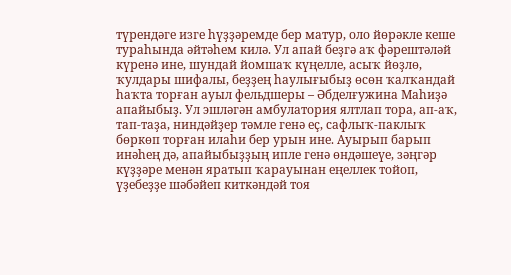түрендәге изге һүҙҙәремде бер матур, оло йөрәкле кеше тураһында әйтәһем килә. Ул апай беҙгә аҡ фәрештәләй күренә ине, шундай йомшаҡ күңелле, асыҡ йөҙлө, ҡулдары шифалы, беҙҙең һаулығыбыҙ өсөн ҡалҡандай һаҡта торған ауыл фельдшеры – Әбделғужина Маһиҙә апайыбыҙ. Ул эшләгән амбулатория ялтлап тора, ап-аҡ, тап-таҙа, ниндәйҙер тәмле генә еҫ, сафлыҡ-паклыҡ бөркөп торған илаһи бер урын ине. Ауырып барып инәһең дә, апайыбыҙҙың ипле генә өндәшеүе, зәңгәр күҙҙәре менән яратып ҡарауынан еңеллек тойоп, үҙебеҙҙе шәбәйеп киткәндәй тоя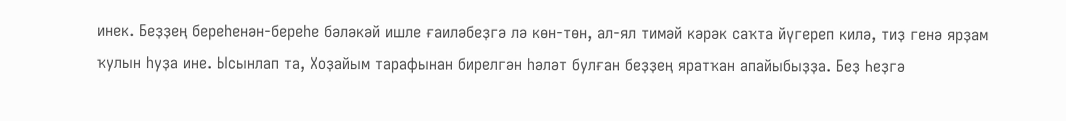инек. Беҙҙең береһенән-береһе бәләкәй ишле ғаиләбеҙгә лә көн-төн, ал-ял тимәй кәрәк саҡта йүгереп килә, тиҙ генә ярҙам ҡулын һуҙа ине. Ысынлап та, Хоҙайым тарафынан бирелгән һәләт булған беҙҙең яратҡан апайыбыҙҙа. Беҙ Һеҙгә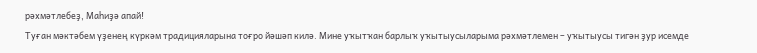рәхмәтлебеҙ, Маһиҙә апай!
Туған мәктәбем үҙенең күркәм традицияларына тоғро йәшәп килә. Мине уҡытҡан барлыҡ уҡытыусыларыма рәхмәтлемен – уҡытыусы тигән ҙур исемде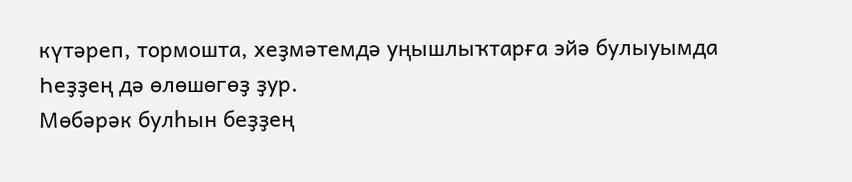күтәреп, тормошта, хеҙмәтемдә уңышлыҡтарға эйә булыуымда Һеҙҙең дә өлөшөгөҙ ҙур.
Мөбәрәк булһын беҙҙең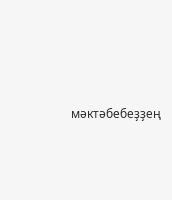мәктәбебеҙҙең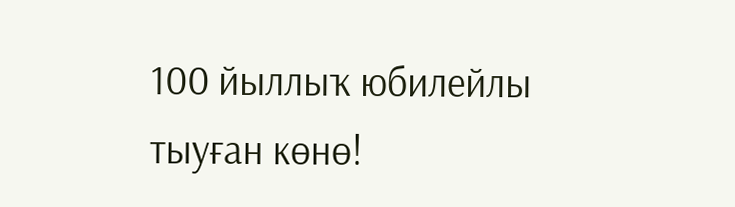100 йыллыҡ юбилейлы тыуған көнө!